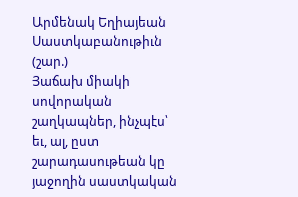Արմենակ Եղիայեան
Սաստկաբանութիւն (շար.)
Յաճախ միակի սովորական շաղկապներ, ինչպէս՝ եւ, ալ, ըստ շարադասութեան կը յաջողին սաստկական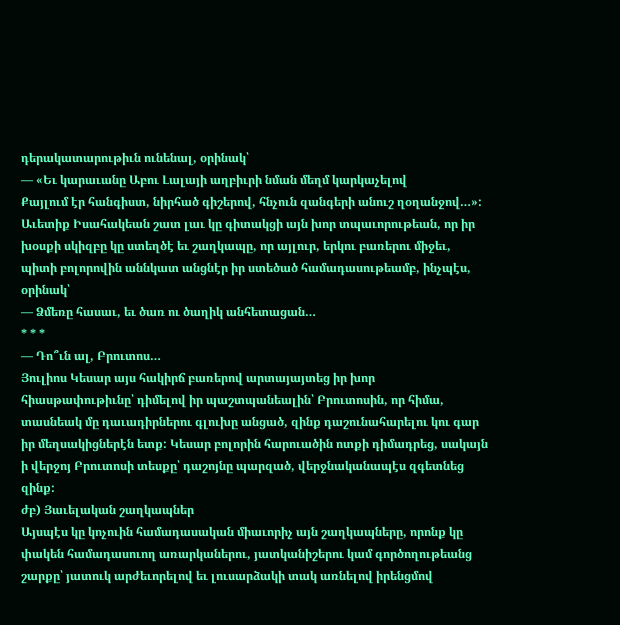դերակատարութիւն ունենալ, օրինակ՝
— «Եւ կարաւանը Աբու Լալայի աղբիւրի նման մեղմ կարկաչելով
Քայլում էր հանգիստ, նիրհած գիշերով, հնչուն զանգերի անուշ ղօղանջով…»:
Աւետիք Իսահակեան շատ լաւ կը գիտակցի այն խոր տպաւորութեան, որ իր խօսքի սկիզբը կը ստեղծէ եւ շաղկապը, որ այլուր, երկու բառերու միջեւ, պիտի բոլորովին աննկատ անցնէր իր ստեծած համադասութեամբ, ինչպէս, օրինակ՝
— Ձմեռը հասաւ, եւ ծառ ու ծաղիկ անհետացան…
* * *
— Դո՞ւն ալ, Բրուտոս…
Յուլիոս Կեսար այս հակիրճ բառերով արտայայտեց իր խոր հիասթափութիւնը՝ դիմելով իր պաշտպանեալին՝ Բրուտոսին, որ հիմա, տասնեակ մը դաւադիրներու գլուխը անցած, զինք դաշունահարելու կու գար իր մեղսակիցներէն ետք: Կեսար բոլորին հարուածին ոտքի դիմադրեց, սակայն ի վերջոյ Բրուտոսի տեսքը՝ դաշոյնը պարզած, վերջնականապէս զգետնեց զինք:
ժբ) Յաւելական շաղկապներ
Այսպէս կը կոչուին համադասական միաւորիչ այն շաղկապները, որոնք կը փակեն համադասուող առարկաներու, յատկանիշերու կամ գործողութեանց շարքը՝ յատուկ արժեւորելով եւ լուսարձակի տակ առնելով իրենցմով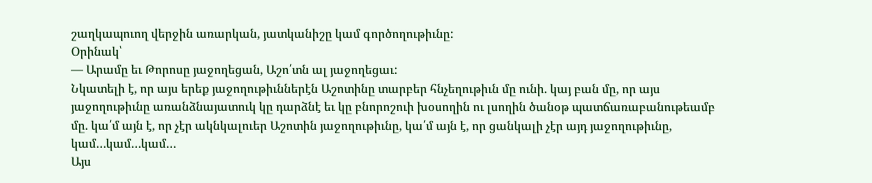շաղկապուող վերջին առարկան, յատկանիշը կամ գործողութիւնը:
Օրինակ՝
— Արամը եւ Թորոսը յաջողեցան, Աշո՛տն ալ յաջողեցաւ:
Նկատելի է, որ այս երեք յաջողութիւններէն Աշոտինը տարբեր հնչեղութիւն մը ունի. կայ բան մը, որ այս յաջողութիւնը առանձնայատուկ կը դարձնէ եւ կը բնորոշուի խօսողին ու լսողին ծանօթ պատճառաբանութեամբ մը. կա՛մ այն է, որ չէր ակնկալուեր Աշոտին յաջողութիւնը, կա՛մ այն է, որ ցանկալի չէր այդ յաջողութիւնը, կամ…կամ…կամ…
Այս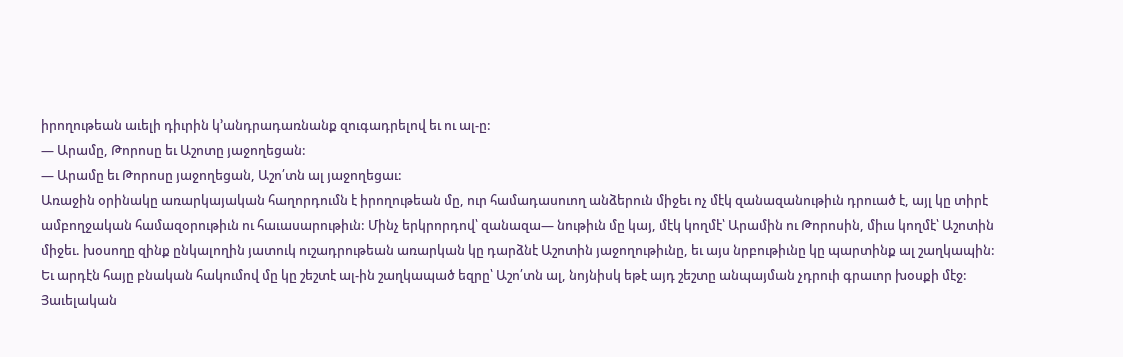իրողութեան աւելի դիւրին կ’անդրադառնանք զուգադրելով եւ ու ալ-ը:
— Արամը, Թորոսը եւ Աշոտը յաջողեցան:
— Արամը եւ Թորոսը յաջողեցան, Աշո՛տն ալ յաջողեցաւ:
Առաջին օրինակը առարկայական հաղորդումն է իրողութեան մը, ուր համադասուող անձերուն միջեւ ոչ մէկ զանազանութիւն դրուած է, այլ կը տիրէ ամբողջական համազօրութիւն ու հաւասարութիւն: Մինչ երկրորդով՝ զանազա— նութիւն մը կայ, մէկ կողմէ՝ Արամին ու Թորոսին, միւս կողմէ՝ Աշոտին միջեւ. խօսողը զինք ընկալողին յատուկ ուշադրութեան առարկան կը դարձնէ Աշոտին յաջողութիւնը, եւ այս նրբութիւնը կը պարտինք ալ շաղկապին: Եւ արդէն հայը բնական հակումով մը կը շեշտէ ալ-ին շաղկապած եզրը՝ Աշո՛տն ալ, նոյնիսկ եթէ այդ շեշտը անպայման չդրուի գրաւոր խօսքի մէջ:
Յաւելական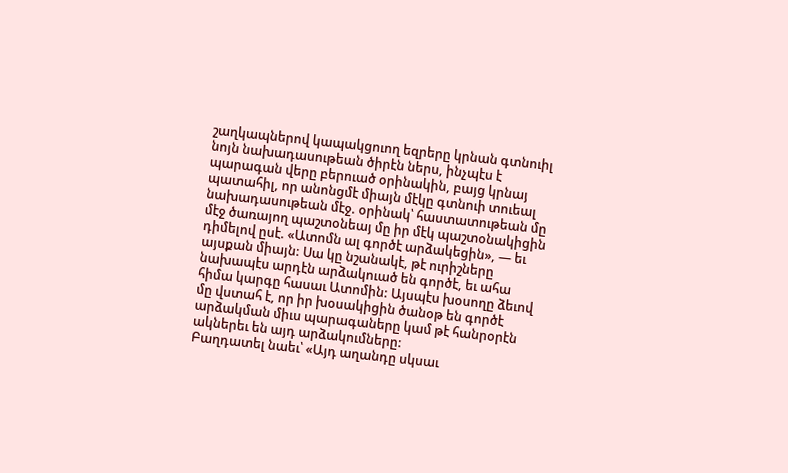շաղկապներով կապակցուող եզրերը կրնան գտնուիլ նոյն նախադասութեան ծիրէն ներս, ինչպէս է պարագան վերը բերուած օրինակին, բայց կրնայ պատահիլ, որ անոնցմէ միայն մէկը գտնուի տուեալ նախադասութեան մէջ. օրինակ՝ հաստատութեան մը մէջ ծառայող պաշտօնեայ մը իր մէկ պաշտօնակիցին դիմելով ըսէ. «Ատոմն ալ գործէ արձակեցին», — եւ այսքան միայն: Սա կը նշանակէ, թէ ուրիշները նախապէս արդէն արձակուած են գործէ, եւ ահա հիմա կարգը հասաւ Ատոմին: Այսպէս խօսողը ձեւով մը վստահ է, որ իր խօսակիցին ծանօթ են գործէ արձակման միւս պարագաները կամ թէ հանրօրէն ակներեւ են այդ արձակումները:
Բաղդատել նաեւ՝ «Այդ աղանդը սկսաւ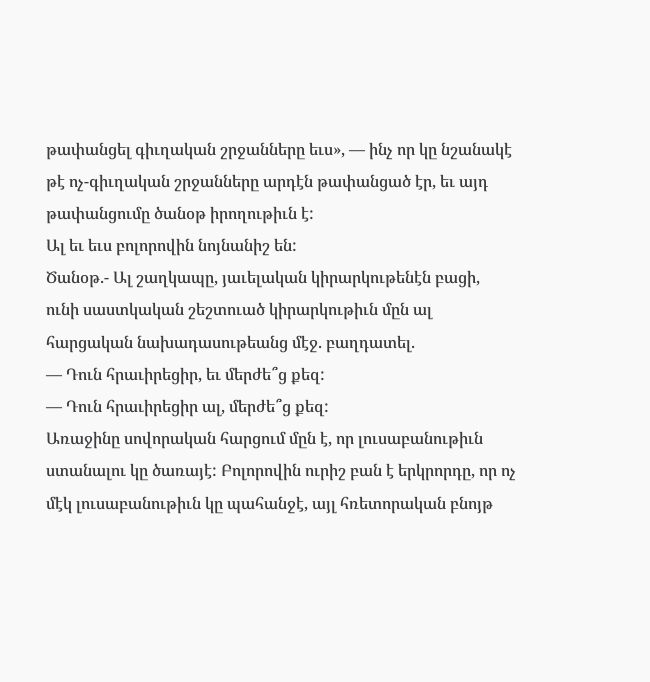թափանցել գիւղական շրջանները եւս», — ինչ որ կը նշանակէ թէ ոչ-գիւղական շրջանները արդէն թափանցած էր, եւ այդ թափանցումը ծանօթ իրողութիւն է:
Ալ եւ եւս բոլորովին նոյնանիշ են:
Ծանօթ.− Ալ շաղկապը, յաւելական կիրարկութենէն բացի, ունի սաստկական շեշտուած կիրարկութիւն մըն ալ հարցական նախադասութեանց մէջ. բաղդատել.
— Դուն հրաւիրեցիր, եւ մերժե՞ց քեզ:
— Դուն հրաւիրեցիր ալ, մերժե՞ց քեզ:
Առաջինը սովորական հարցում մըն է, որ լուսաբանութիւն ստանալու կը ծառայէ: Բոլորովին ուրիշ բան է երկրորդը, որ ոչ մէկ լուսաբանութիւն կը պահանջէ, այլ հռետորական բնոյթ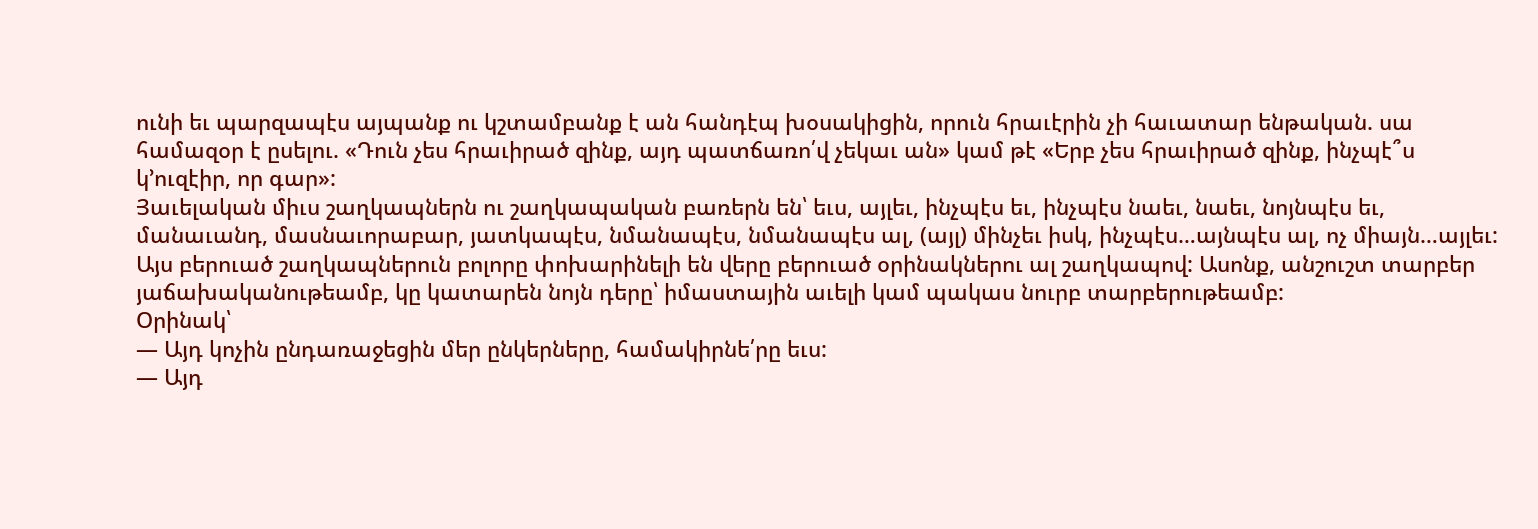ունի եւ պարզապէս այպանք ու կշտամբանք է ան հանդէպ խօսակիցին, որուն հրաւէրին չի հաւատար ենթական. սա համազօր է ըսելու. «Դուն չես հրաւիրած զինք, այդ պատճառո՛վ չեկաւ ան» կամ թէ «Երբ չես հրաւիրած զինք, ինչպէ՞ս կ’ուզէիր, որ գար»:
Յաւելական միւս շաղկապներն ու շաղկապական բառերն են՝ եւս, այլեւ, ինչպէս եւ, ինչպէս նաեւ, նաեւ, նոյնպէս եւ, մանաւանդ, մասնաւորաբար, յատկապէս, նմանապէս, նմանապէս ալ, (այլ) մինչեւ իսկ, ինչպէս…այնպէս ալ, ոչ միայն…այլեւ: Այս բերուած շաղկապներուն բոլորը փոխարինելի են վերը բերուած օրինակներու ալ շաղկապով: Ասոնք, անշուշտ տարբեր յաճախականութեամբ, կը կատարեն նոյն դերը՝ իմաստային աւելի կամ պակաս նուրբ տարբերութեամբ:
Օրինակ՝
— Այդ կոչին ընդառաջեցին մեր ընկերները, համակիրնե՛րը եւս:
— Այդ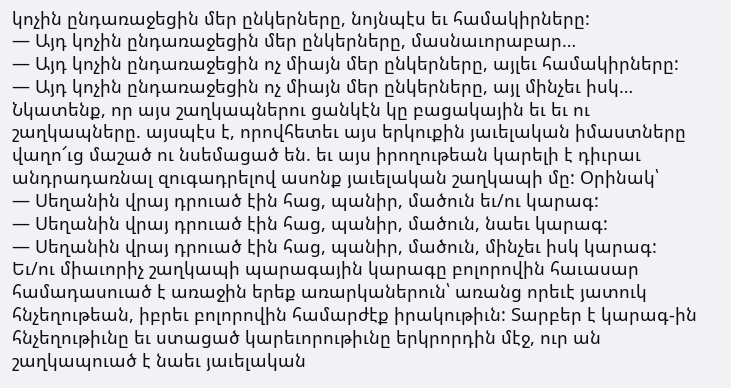կոչին ընդառաջեցին մեր ընկերները, նոյնպէս եւ համակիրները:
— Այդ կոչին ընդառաջեցին մեր ընկերները, մասնաւորաբար…
— Այդ կոչին ընդառաջեցին ոչ միայն մեր ընկերները, այլեւ համակիրները:
— Այդ կոչին ընդառաջեցին ոչ միայն մեր ընկերները, այլ մինչեւ իսկ…
Նկատենք, որ այս շաղկապներու ցանկէն կը բացակային եւ եւ ու շաղկապները. այսպէս է, որովհետեւ այս երկուքին յաւելական իմաստները վաղո՜ւց մաշած ու նսեմացած են. եւ այս իրողութեան կարելի է դիւրաւ անդրադառնալ զուգադրելով ասոնք յաւելական շաղկապի մը: Օրինակ՝
— Սեղանին վրայ դրուած էին հաց, պանիր, մածուն եւ/ու կարագ:
— Սեղանին վրայ դրուած էին հաց, պանիր, մածուն, նաեւ կարագ:
— Սեղանին վրայ դրուած էին հաց, պանիր, մածուն, մինչեւ իսկ կարագ:
Եւ/ու միաւորիչ շաղկապի պարագային կարագը բոլորովին հաւասար համադասուած է առաջին երեք առարկաներուն՝ առանց որեւէ յատուկ հնչեղութեան, իբրեւ բոլորովին համարժէք իրակութիւն: Տարբեր է կարագ-ին հնչեղութիւնը եւ ստացած կարեւորութիւնը երկրորդին մէջ, ուր ան շաղկապուած է նաեւ յաւելական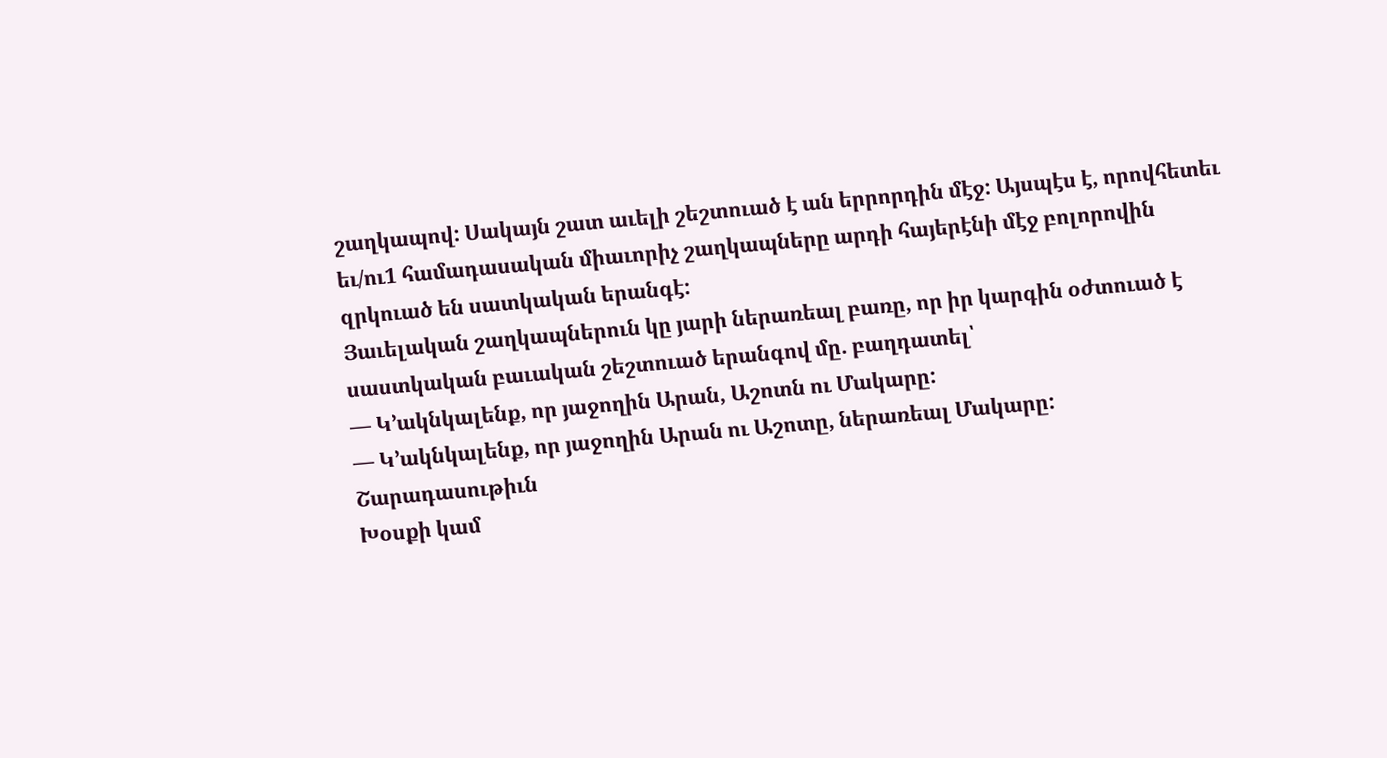շաղկապով: Սակայն շատ աւելի շեշտուած է ան երրորդին մէջ: Այսպէս է, որովհետեւ եւ/ու1 համադասական միաւորիչ շաղկապները արդի հայերէնի մէջ բոլորովին զրկուած են սատկական երանգէ:
Յաւելական շաղկապներուն կը յարի ներառեալ բառը, որ իր կարգին օժտուած է սաստկական բաւական շեշտուած երանգով մը. բաղդատել՝
— Կ’ակնկալենք, որ յաջողին Արան, Աշոտն ու Մակարը:
— Կ’ակնկալենք, որ յաջողին Արան ու Աշոտը, ներառեալ Մակարը:
Շարադասութիւն
Խօսքի կամ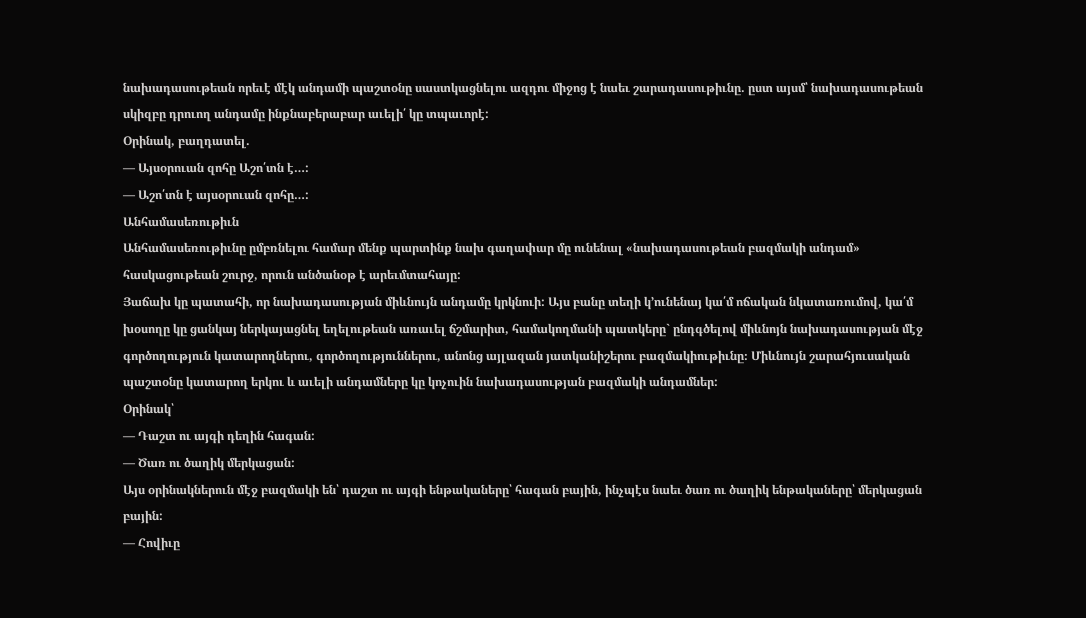նախադասութեան որեւէ մէկ անդամի պաշտօնը սաստկացնելու ազդու միջոց է նաեւ շարադասութիւնը. ըստ այսմ՝ նախադասութեան սկիզբը դրուող անդամը ինքնաբերաբար աւելի՛ կը տպաւորէ:
Օրինակ, բաղդատել.
— Այսօրուան զոհը Աշո՛տն է…:
— Աշո՛տն է այսօրուան զոհը…:
Անհամասեռութիւն
Անհամասեռութիւնը ըմբռնելու համար մենք պարտինք նախ գաղափար մը ունենալ «նախադասութեան բազմակի անդամ» հասկացութեան շուրջ, որուն անծանօթ է արեւմտահայը:
Յաճախ կը պատահի, որ նախադասության միևնույն անդամը կրկնուի: Այս բանը տեղի կ’ունենայ կա՛մ ոճական նկատառումով, կա՛մ խօսողը կը ցանկայ ներկայացնել եղելութեան առաւել ճշմարիտ, համակողմանի պատկերը` ընդգծելով միևնոյն նախադասության մէջ գործողություն կատարողներու, գործողություններու, անոնց այլազան յատկանիշերու բազմակիութիւնը։ Միևնույն շարահյուսական պաշտօնը կատարող երկու և աւելի անդամները կը կոչուին նախադասության բազմակի անդամներ:
Օրինակ՝
— Դաշտ ու այգի դեղին հագան:
— Ծառ ու ծաղիկ մերկացան:
Այս օրինակներուն մէջ բազմակի են՝ դաշտ ու այգի ենթակաները՝ հագան բային, ինչպէս նաեւ ծառ ու ծաղիկ ենթակաները՝ մերկացան բային:
— Հովիւը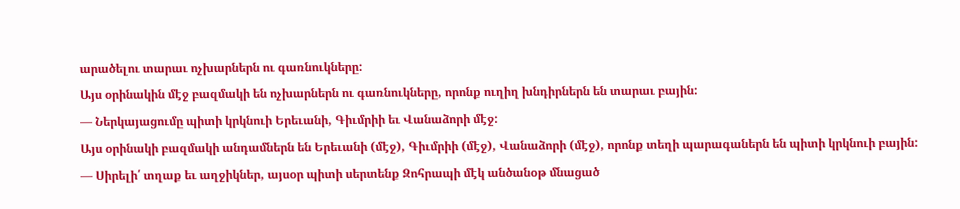արածելու տարաւ ոչխարներն ու գառնուկները:
Այս օրինակին մէջ բազմակի են ոչխարներն ու գառնուկները, որոնք ուղիղ խնդիրներն են տարաւ բային:
— Ներկայացումը պիտի կրկնուի Երեւանի, Գիւմրիի եւ Վանաձորի մէջ:
Այս օրինակի բազմակի անդամներն են Երեւանի (մէջ), Գիւմրիի (մէջ), Վանաձորի (մէջ), որոնք տեղի պարագաներն են պիտի կրկնուի բային:
— Սիրելի՛ տղաք եւ աղջիկներ, այսօր պիտի սերտենք Զոհրապի մէկ անծանօթ մնացած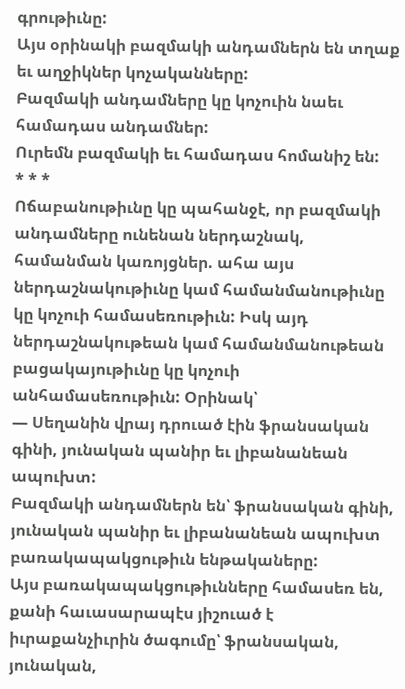գրութիւնը:
Այս օրինակի բազմակի անդամներն են տղաք եւ աղջիկներ կոչականները:
Բազմակի անդամները կը կոչուին նաեւ համադաս անդամներ:
Ուրեմն բազմակի եւ համադաս հոմանիշ են:
* * *
Ոճաբանութիւնը կը պահանջէ, որ բազմակի անդամները ունենան ներդաշնակ, համանման կառոյցներ. ահա այս ներդաշնակութիւնը կամ համանմանութիւնը կը կոչուի համասեռութիւն: Իսկ այդ ներդաշնակութեան կամ համանմանութեան բացակայութիւնը կը կոչուի անհամասեռութիւն: Օրինակ՝
— Սեղանին վրայ դրուած էին ֆրանսական գինի, յունական պանիր եւ լիբանանեան ապուխտ:
Բազմակի անդամներն են՝ ֆրանսական գինի, յունական պանիր եւ լիբանանեան ապուխտ բառակապակցութիւն ենթակաները:
Այս բառակապակցութիւնները համասեռ են, քանի հաւասարապէս յիշուած է իւրաքանչիւրին ծագումը՝ ֆրանսական, յունական,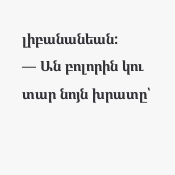լիբանանեան:
— Ան բոլորին կու տար նոյն խրատը՝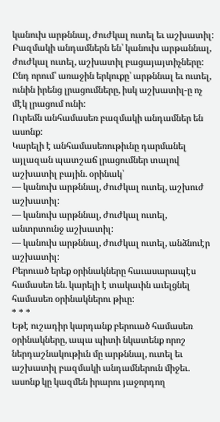կանուխ արթննալ, ժուժկալ ուտել եւ աշխատիլ:
Բազմակի անդամներն են՝ կանուխ արթաննալ, ժուժկալ ուտել, աշխատիլ բացայայտիչները:
Ընդ որում՝ առաջին երկուքը՝ արթննալ եւ ուտել, ունին իրենց լրացումները, իսկ աշխատիլ-ը ոչ մէկ լրացում ունի:
Ուրեմն անհամասեռ բազմակի անդամներ են ասոնք:
Կարելի է անհամասեռութիւնը դարմանել այլազան պատշաճ լրացումներ տալով աշխատիլ բային. օրինակ՝
— կանուխ արթննալ, ժուժկալ ուտել, աշխուժ աշխատիլ:
— կանուխ արթննալ, ժուժկալ ուտել, անտրտունջ աշխատիլ:
— կանուխ արթննալ, ժուժկալ ուտել, անձնուէր աշխատիլ:
Բերուած երեք օրինակները հաւասարապէս համասեռ են. կարելի է տակաւին աւելցնել համասեռ օրինակներու թիւը:
* * *
Եթէ ուշադիր կարդանք բերուած համասեռ օրինակները, ապա պիտի նկատենք որոշ ներդաշնակութիւն մը արթննալ, ուտել եւ աշխատիլ բազմակի անդամներուն միջեւ. ասոնք կը կազմեն իրարու յաջորդող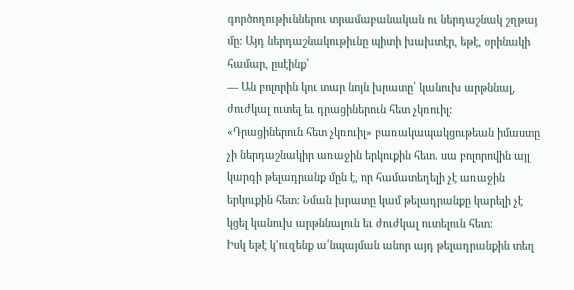գործողութիւններու տրամաբանական ու ներդաշնակ շղթայ մը: Այդ ներդաշնակութիւնը պիտի խախտէր, եթէ, օրինակի համար, ըսէինք՝
— Ան բոլորին կու տար նոյն խրատը՝ կանուխ արթննալ, ժուժկալ ուտել եւ դրացիներուն հետ չկռուիլ:
«Դրացիներուն հետ չկռուիլ» բառակապակցութեան իմաստը չի ներդաշնակիր առաջին երկուքին հետ. սա բոլորովին այլ կարգի թելադրանք մըն է, որ համատեղելի չէ առաջին երկուքին հետ: Նման խրատը կամ թելադրանքը կարելի չէ կցել կանուխ արթննալուն եւ ժուժկալ ուտելուն հետ:
Իսկ եթէ կ’ուզենք ա՛նպայման անոր այդ թելադրանքին տեղ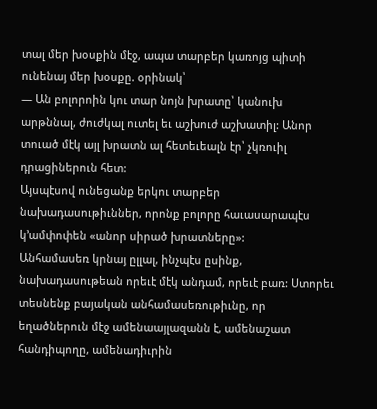տալ մեր խօսքին մէջ, ապա տարբեր կառոյց պիտի ունենայ մեր խօսքը. օրինակ՝
— Ան բոլորոին կու տար նոյն խրատը՝ կանուխ արթննալ, ժուժկալ ուտել եւ աշխուժ աշխատիլ: Անոր տուած մէկ այլ խրատն ալ հետեւեալն էր՝ չկռուիլ դրացիներուն հետ:
Այսպէսով ունեցանք երկու տարբեր նախադասութիւններ, որոնք բոլորը հաւասարապէս կ’ամփոփեն «անոր սիրած խրատները»:
Անհամասեռ կրնայ ըլլալ, ինչպէս ըսինք, նախադասութեան որեւէ մէկ անդամ, որեւէ բառ: Ստորեւ տեսնենք բայական անհամասեռութիւնը, որ եղածներուն մէջ ամենաայլազանն է, ամենաշատ հանդիպողը, ամենադիւրին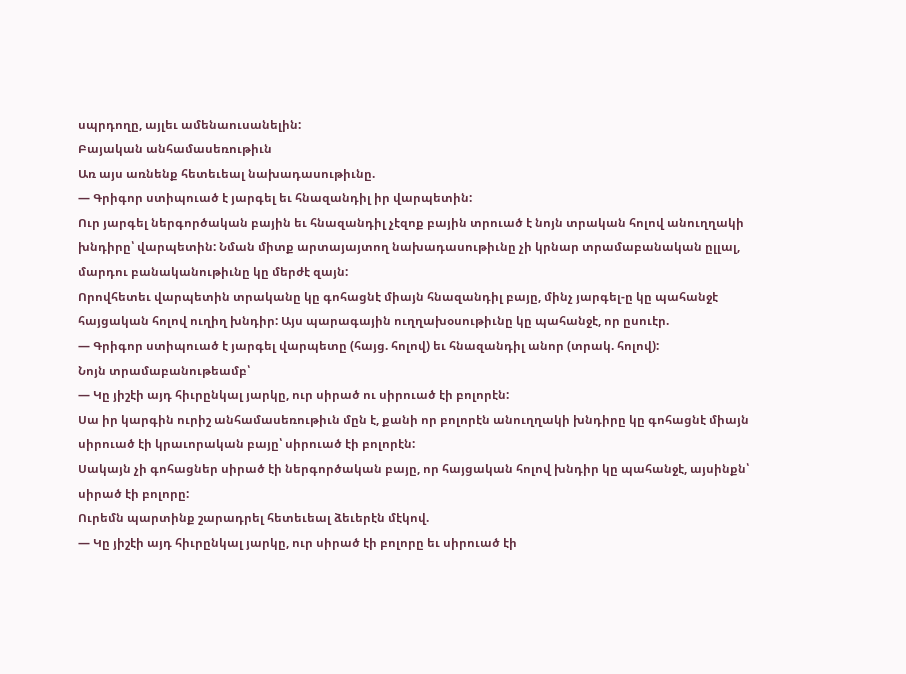սպրդողը, այլեւ ամենաուսանելին:
Բայական անհամասեռութիւն
Առ այս առնենք հետեւեալ նախադասութիւնը.
— Գրիգոր ստիպուած է յարգել եւ հնազանդիլ իր վարպետին:
Ուր յարգել ներգործական բային եւ հնազանդիլ չէզոք բային տրուած է նոյն տրական հոլով անուղղակի խնդիրը՝ վարպետին: Նման միտք արտայայտող նախադասութիւնը չի կրնար տրամաբանական ըլլալ, մարդու բանականութիւնը կը մերժէ զայն:
Որովհետեւ վարպետին տրականը կը գոհացնէ միայն հնազանդիլ բայը, մինչ յարգել-ը կը պահանջէ հայցական հոլով ուղիղ խնդիր: Այս պարագային ուղղախօսութիւնը կը պահանջէ, որ ըսուէր.
— Գրիգոր ստիպուած է յարգել վարպետը (հայց. հոլով) եւ հնազանդիլ անոր (տրակ. հոլով):
Նոյն տրամաբանութեամբ՝
— Կը յիշէի այդ հիւրընկալ յարկը, ուր սիրած ու սիրուած էի բոլորէն:
Սա իր կարգին ուրիշ անհամասեռութիւն մըն է, քանի որ բոլորէն անուղղակի խնդիրը կը գոհացնէ միայն սիրուած էի կրաւորական բայը՝ սիրուած էի բոլորէն:
Սակայն չի գոհացներ սիրած էի ներգործական բայը, որ հայցական հոլով խնդիր կը պահանջէ, այսինքն՝ սիրած էի բոլորը:
Ուրեմն պարտինք շարադրել հետեւեալ ձեւերէն մէկով.
— Կը յիշէի այդ հիւրընկալ յարկը, ուր սիրած էի բոլորը եւ սիրուած էի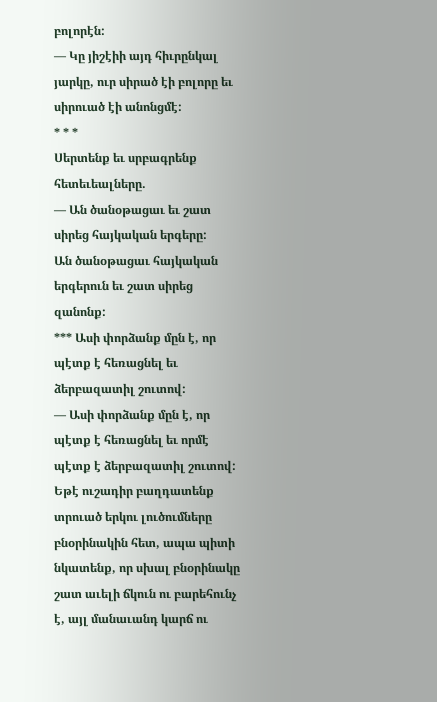բոլորէն:
— Կը յիշէիի այդ հիւրընկալ յարկը, ուր սիրած էի բոլորը եւ սիրուած էի անոնցմէ:
* * *
Սերտենք եւ սրբագրենք հետեւեալները.
— Ան ծանօթացաւ եւ շատ սիրեց հայկական երգերը:
Ան ծանօթացաւ հայկական երգերուն եւ շատ սիրեց զանոնք:
*** Ասի փորձանք մըն է, որ պէտք է հեռացնել եւ ձերբազատիլ շուտով:
— Ասի փորձանք մըն է, որ պէտք է հեռացնել եւ որմէ պէտք է ձերբազատիլ շուտով:
Եթէ ուշադիր բաղդատենք տրուած երկու լուծումները բնօրինակին հետ, ապա պիտի նկատենք, որ սխալ բնօրինակը շատ աւելի ճկուն ու բարեհունչ է, այլ մանաւանդ կարճ ու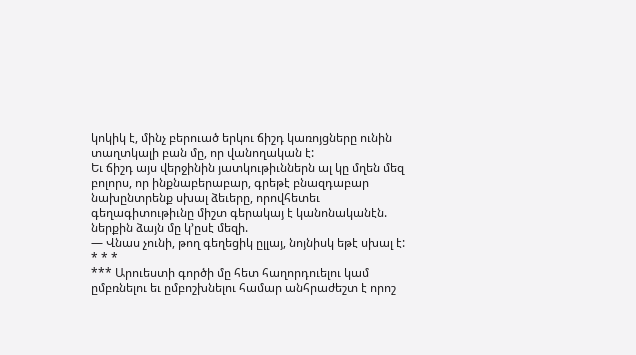կոկիկ է, մինչ բերուած երկու ճիշդ կառոյցները ունին տաղտկալի բան մը, որ վանողական է:
Եւ ճիշդ այս վերջինին յատկութիւններն ալ կը մղեն մեզ բոլորս, որ ինքնաբերաբար, գրեթէ բնազդաբար նախընտրենք սխալ ձեւերը, որովհետեւ գեղագիտութիւնը միշտ գերակայ է կանոնականէն. ներքին ձայն մը կ’ըսէ մեզի.
— Վնաս չունի, թող գեղեցիկ ըլլայ, նոյնիսկ եթէ սխալ է:
* * *
*** Արուեստի գործի մը հետ հաղորդուելու կամ ըմբռնելու եւ ըմբոշխնելու համար անհրաժեշտ է որոշ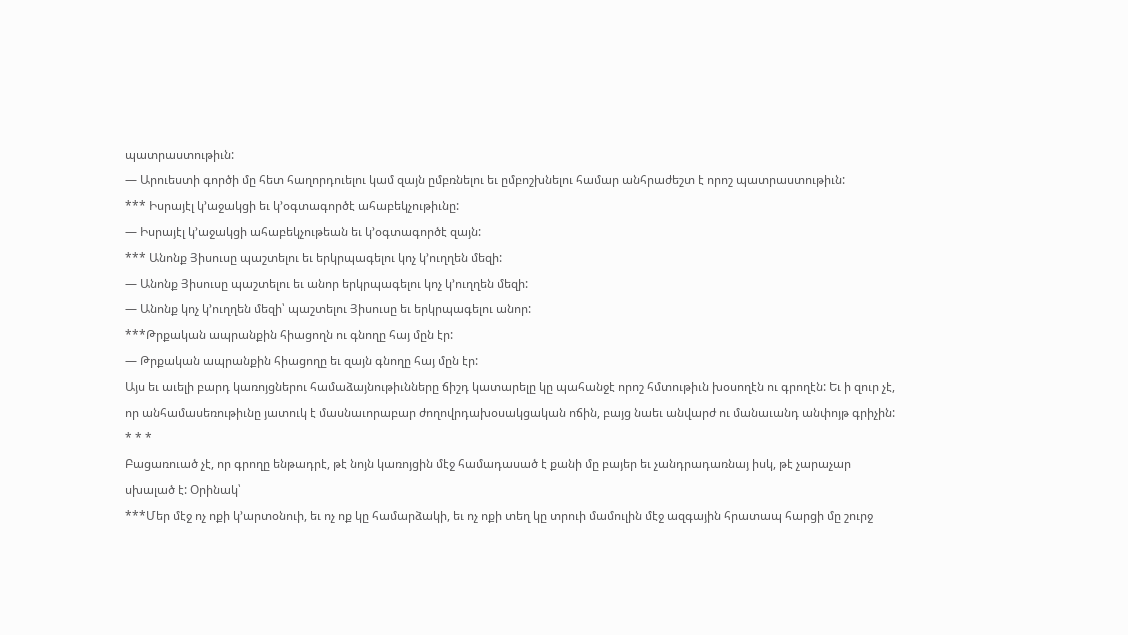պատրաստութիւն:
— Արուեստի գործի մը հետ հաղորդուելու կամ զայն ըմբռնելու եւ ըմբոշխնելու համար անհրաժեշտ է որոշ պատրաստութիւն:
*** Իսրայէլ կ’աջակցի եւ կ’օգտագործէ ահաբեկչութիւնը:
— Իսրայէլ կ’աջակցի ահաբեկչութեան եւ կ’օգտագործէ զայն:
*** Անոնք Յիսուսը պաշտելու եւ երկրպագելու կոչ կ’ուղղեն մեզի:
— Անոնք Յիսուսը պաշտելու եւ անոր երկրպագելու կոչ կ’ուղղեն մեզի:
— Անոնք կոչ կ’ուղղեն մեզի՝ պաշտելու Յիսուսը եւ երկրպագելու անոր:
***Թրքական ապրանքին հիացողն ու գնողը հայ մըն էր:
— Թրքական ապրանքին հիացողը եւ զայն գնողը հայ մըն էր:
Այս եւ աւելի բարդ կառոյցներու համաձայնութիւնները ճիշդ կատարելը կը պահանջէ որոշ հմտութիւն խօսողէն ու գրողէն: Եւ ի զուր չէ, որ անհամասեռութիւնը յատուկ է մասնաւորաբար ժողովրդախօսակցական ոճին, բայց նաեւ անվարժ ու մանաւանդ անփոյթ գրիչին:
* * *
Բացառուած չէ, որ գրողը ենթադրէ, թէ նոյն կառոյցին մէջ համադասած է քանի մը բայեր եւ չանդրադառնայ իսկ, թէ չարաչար սխալած է: Օրինակ՝
***Մեր մէջ ոչ ոքի կ’արտօնուի, եւ ոչ ոք կը համարձակի, եւ ոչ ոքի տեղ կը տրուի մամուլին մէջ ազգային հրատապ հարցի մը շուրջ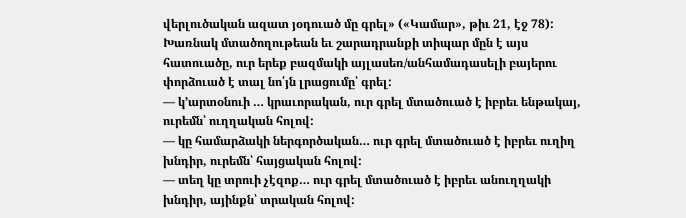վերլուծական ազատ յօդուած մը գրել» («Կամար», թիւ 21, էջ 78):
Խառնակ մտածողութեան եւ շարադրանքի տիպար մըն է այս հատուածը, ուր երեք բազմակի այլասեռ/անհամադասելի բայերու փորձուած է տալ նո՛յն լրացումը՝ գրել:
— կ’արտօնուի … կրաւորական, ուր գրել մտածուած է իբրեւ ենթակայ, ուրեմն՝ ուղղական հոլով:
— կը համարձակի ներգործական… ուր գրել մտածուած է իբրեւ ուղիղ խնդիր, ուրեմն՝ հայցական հոլով:
— տեղ կը տրուի չէզոք… ուր գրել մտածուած է իբրեւ անուղղակի խնդիր, այինքն՝ տրական հոլով: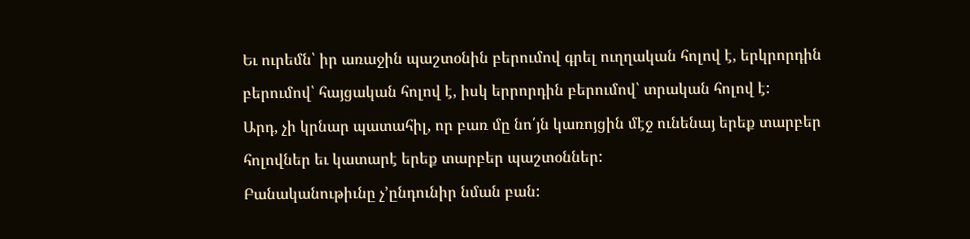Եւ ուրեմն՝ իր առաջին պաշտօնին բերումով գրել ուղղական հոլով է, երկրորդին բերումով՝ հայցական հոլով է, իսկ երրորդին բերումով՝ տրական հոլով է:
Արդ, չի կրնար պատահիլ, որ բառ մը նո՛յն կառոյցին մէջ ունենայ երեք տարբեր հոլովներ եւ կատարէ երեք տարբեր պաշտօններ:
Բանականութիւնը չ’ընդունիր նման բան: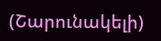(Շարունակելի)